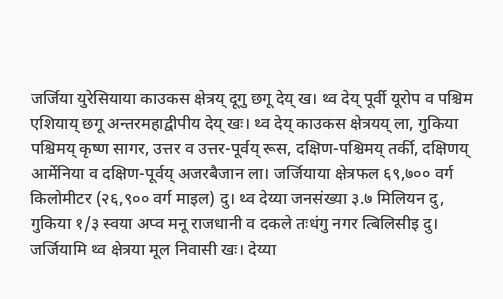जर्जिया युरेसियाया काउकस क्षेत्रय् दूगु छगू देय् ख। थ्व देय् पूर्वी यूरोप व पश्चिम एशियाय् छगू अन्तरमहाद्वीपीय देय् खः। थ्व देय् काउकस क्षेत्रयय् ला, गुकिया पश्चिमय् कृष्ण सागर, उत्तर व उत्तर-पूर्वय् रूस, दक्षिण-पश्चिमय् तर्की, दक्षिणय् आर्मेनिया व दक्षिण-पूर्वय् अजरबैजान ला। जर्जियाया क्षेत्रफल ६९,७०० वर्ग किलोमीटर (२६,९०० वर्ग माइल) दु। थ्व देय्या जनसंख्या ३.७ मिलियन दु, गुकिया १/३ स्वया अप्व मनू राजधानी व दकले तःधंगु नगर त्बिलिसीइ दु। जर्जियामि थ्व क्षेत्रया मूल निवासी खः। देय्या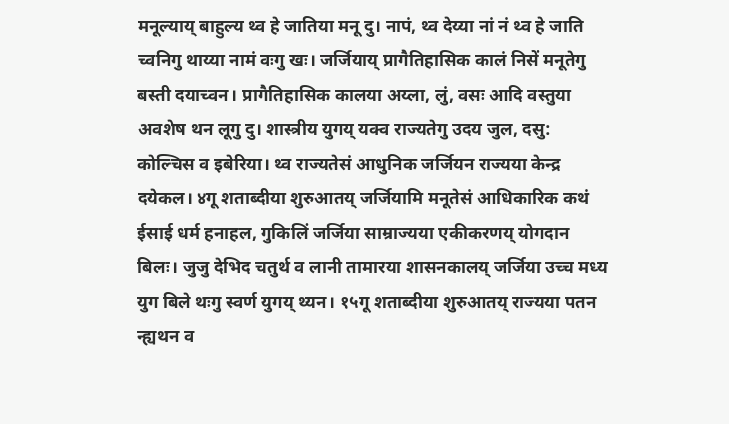मनूल्याय् बाहुल्य थ्व हे जातिया मनू दु। नापं, थ्व देय्या नां नं थ्व हे जाति च्वनिगु थाय्या नामं वःगु खः। जर्जियाय् प्रागैतिहासिक कालं निसें मनूतेगु बस्ती दयाच्वन। प्रागैतिहासिक कालया अय्ला, लुं, वसः आदि वस्तुया अवशेष थन लूगु दु। शास्त्रीय युगय् यक्व राज्यतेगु उदय जुल, दसु: कोल्चिस व इबेरिया। थ्व राज्यतेसं आधुनिक जर्जियन राज्यया केन्द्र दयेकल। ४गू शताब्दीया शुरुआतय् जर्जियामि मनूतेसं आधिकारिक कथं ईसाई धर्म हनाहल, गुकिलिं जर्जिया साम्राज्यया एकीकरणय् योगदान बिलः। जुजु देभिद चतुर्थ व लानी तामारया शासनकालय् जर्जिया उच्च मध्य युग बिले थःगु स्वर्ण युगय् थ्यन। १५गू शताब्दीया शुरुआतय् राज्यया पतन न्ह्यथन व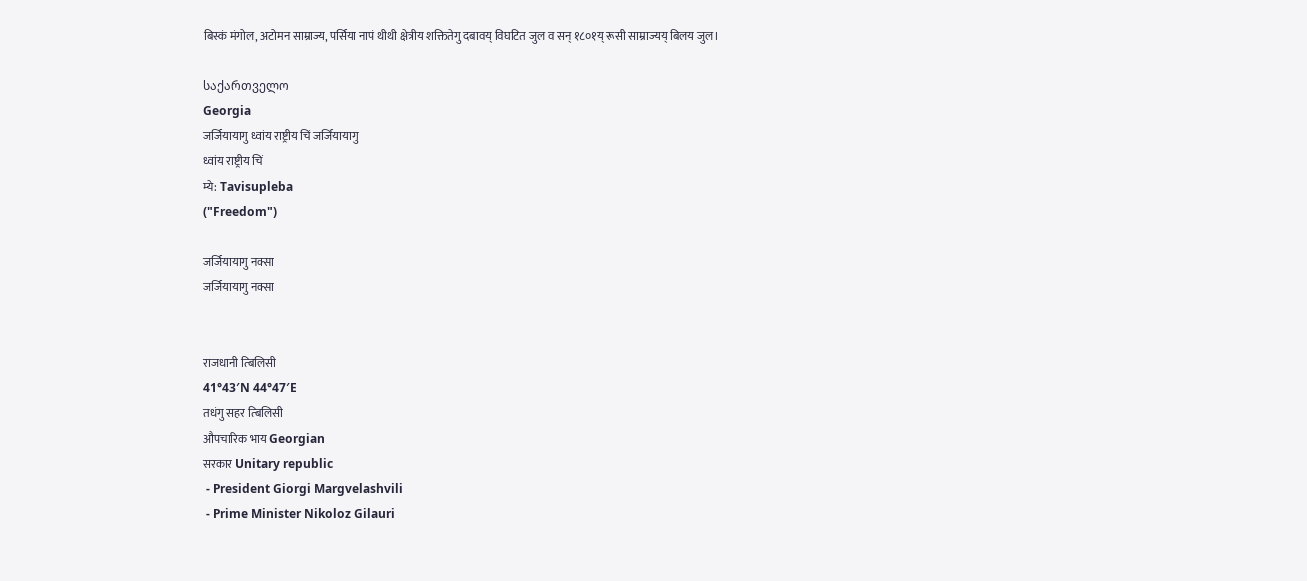बिस्कं मंगोल, अटोमन साम्राज्य, पर्सिया नापं थीथी क्षेत्रीय शक्तितेगु दबावय् विघटित जुल व सन् १८०१य् रूसी साम्राज्यय् बिलय जुल।

საქართველო
Georgia
जर्जियायागु ध्वांय राष्ट्रीय चिं जर्जियायागु
ध्वांय राष्ट्रीय चिं
म्ये: Tavisupleba
("Freedom")

जर्जियायागु नक्सा
जर्जियायागु नक्सा


राजधानी त्बिलिसी
41°43′N 44°47′E
तधंगु सहर त्बिलिसी
औपचारिक भाय Georgian
सरकार Unitary republic
 - President Giorgi Margvelashvili
 - Prime Minister Nikoloz Gilauri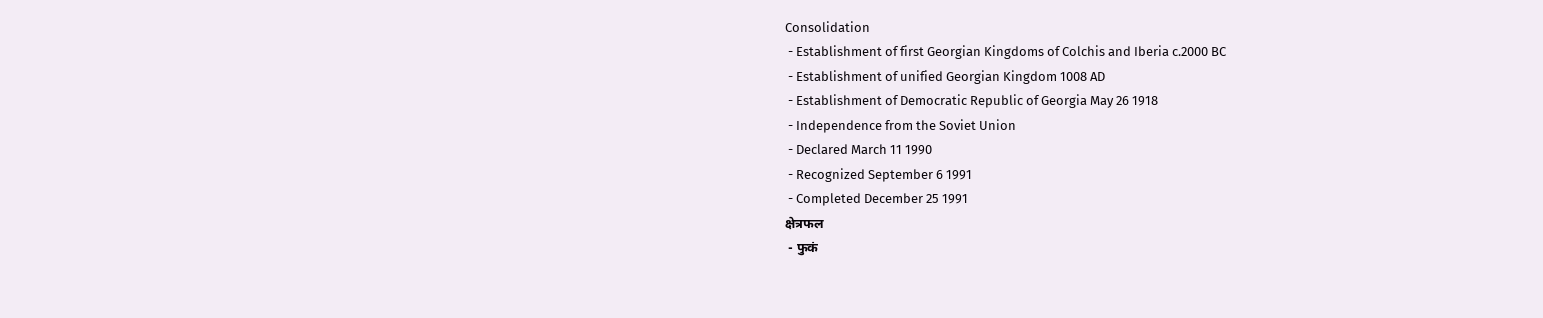Consolidation
 - Establishment of first Georgian Kingdoms of Colchis and Iberia c.2000 BC
 - Establishment of unified Georgian Kingdom 1008 AD
 - Establishment of Democratic Republic of Georgia May 26 1918
 - Independence from the Soviet Union
 - Declared March 11 1990
 - Recognized September 6 1991
 - Completed December 25 1991
क्षेत्रफल
 - फुकं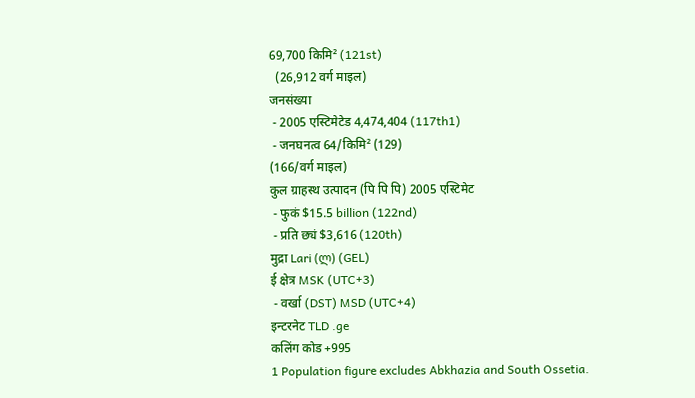69,700 किमि² (121st)
  (26,912 वर्ग माइल)
जनसंख्या
 - 2005 एस्टिमेटेड 4,474,404 (117th1)
 - जनघनत्व 64/किमि² (129)
(166/वर्ग माइल)
कुल ग्राहस्थ उत्पादन (पि पि पि) 2005 एस्टिमेट
 - फुकं $15.5 billion (122nd)
 - प्रति छ्यं $3,616 (120th)
मुद्रा Lari (ლ) (GEL)
ई क्षेत्र MSK (UTC+3)
 - वर्खा (DST) MSD (UTC+4)
इन्टरनेट TLD .ge
कलिंग कोड +995
1 Population figure excludes Abkhazia and South Ossetia.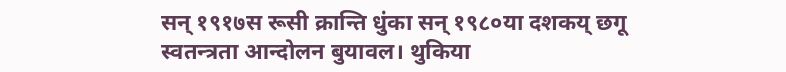सन् १९१७स रूसी क्रान्ति धुंका सन् १९८०या दशकय् छगू स्वतन्त्रता आन्दोलन बुयावल। थुकिया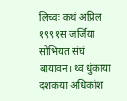लिच्वः कथं अप्रिल १९९१स जर्जिया सोभियत संघं बायावन। थ्व धुंकाया दशकया अधिकांश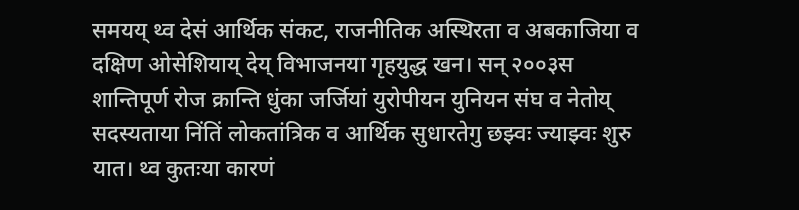समयय् थ्व देसं आर्थिक संकट, राजनीतिक अस्थिरता व अबकाजिया व दक्षिण ओसेशियाय् देय् विभाजनया गृहयुद्ध खन। सन् २००३स शान्तिपूर्ण रोज क्रान्ति धुंका जर्जियां युरोपीयन युनियन संघ व नेतोय् सदस्यताया निंतिं लोकतांत्रिक व आर्थिक सुधारतेगु छझ्वः ज्याझ्वः शुरु यात। थ्व कुतःया कारणं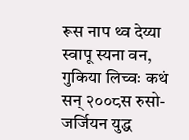रूस नाप थ्व देय्या स्वापू स्यना वन, गुकिया लिच्वः कथं सन् २००८स रुसो-जर्जियन युद्ध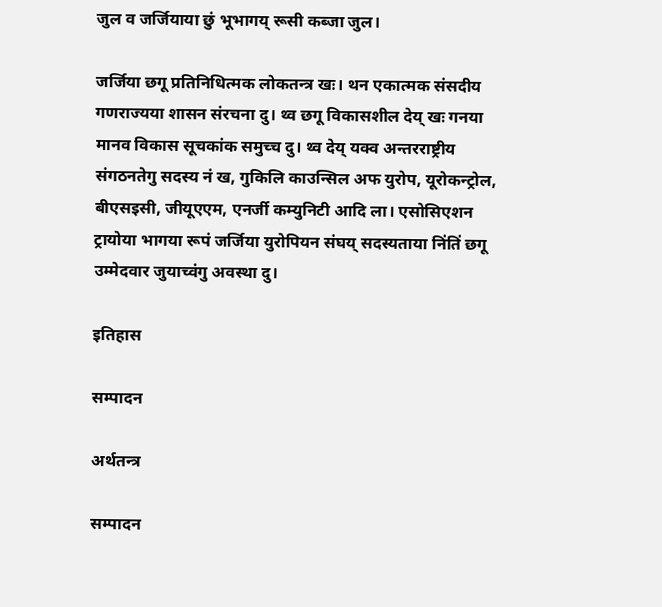जुल व जर्जियाया छुं भूभागय् रूसी कब्जा जुल।

जर्जिया छगू प्रतिनिधित्मक लोकतन्त्र खः। थन एकात्मक संसदीय गणराज्यया शासन संरचना दु। थ्व छगू विकासशील देय् खः गनया मानव विकास सूचकांक समुच्च दु। थ्व देय् यक्व अन्तरराष्ट्रीय संगठनतेगु सदस्य नं ख, गुकिलि काउन्सिल अफ युरोप, यूरोकन्ट्रोल, बीएसइसी, जीयूएएम, एनर्जी कम्युनिटी आदि ला। एसोसिएशन ट्रायोया भागया रूपं जर्जिया युरोपियन संघय् सदस्यताया निंतिं छगू उम्मेदवार जुयाच्वंगु अवस्था दु।

इतिहास

सम्पादन

अर्थतन्त्र

सम्पादन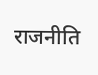राजनीति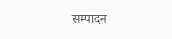सम्पादन